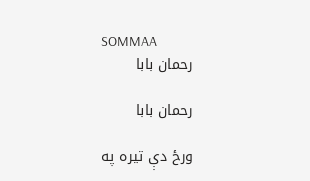SOMMAA
رحمان بابا

رحمان بابا

ورځ دې تيره په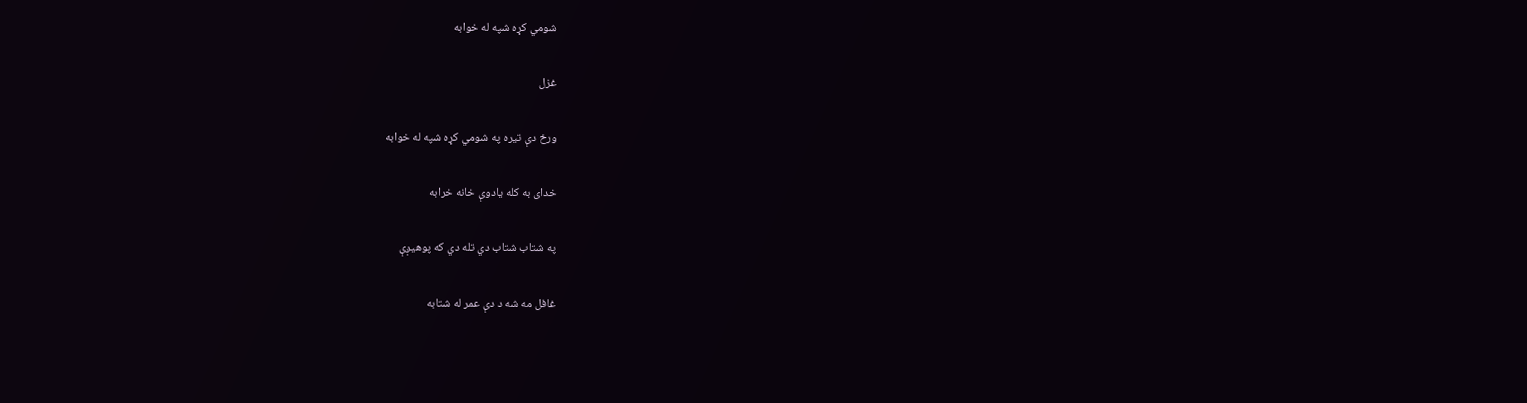شومي کړه شپه له خوابه

غزل

ورځ دې تيره په شومي کړه شپه له خوابه

خدای به کله يادوې خانه خرابه

په شتاب شتاب دي تله دي که پوهيږې

غافل مه شه د دې عمر له شتابه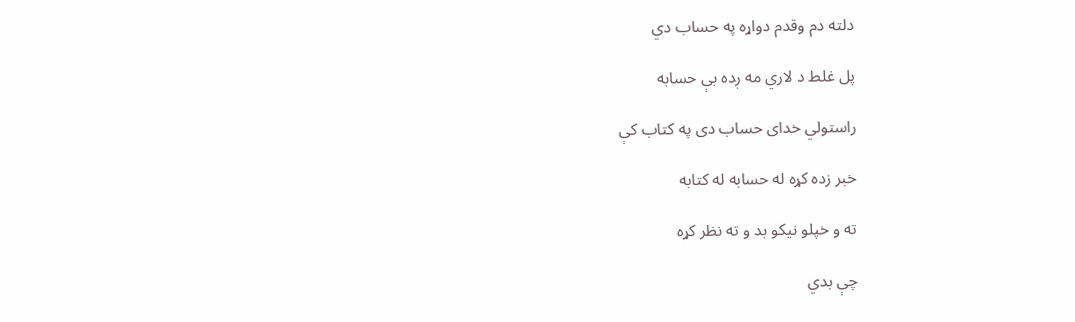دلته دم وقدم دواړه په حساب دي

پل غلط د لاري مه ږده بې حسابه

راستولي خدای حساب دی په کتاب کې

خبر زده کړه له حسابه له کتابه

ته و خپلو نيکو بد و ته نظر کړه

چې بدي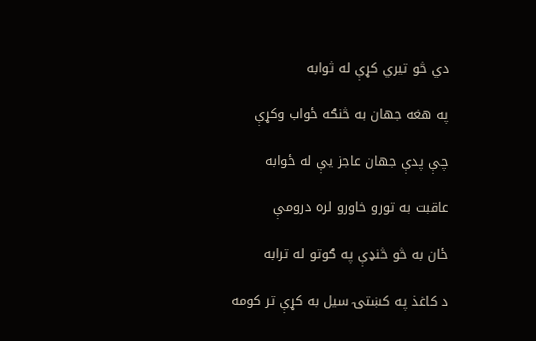دي څو تيري کړې له ثوابه

په هغه جهان به څنګه ځواب وکړې

چې پدې جهان عاجز يې له ځوابه

عاقبت به تورو خاورو لره درومې

ځان به څو څنډې په ګوتو له ترابه

د کاغذ په کښتۍ سيل به کړې تر کومه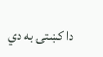دا کښتۍ به دي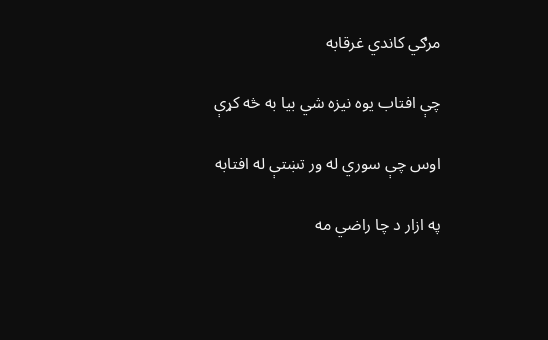مرګي کاندي غرقابه

چې افتاب يوه نيزه شي بيا به څه کړې

اوس چې سوري له ور تښتې له افتابه

په ازار د چا راضي مه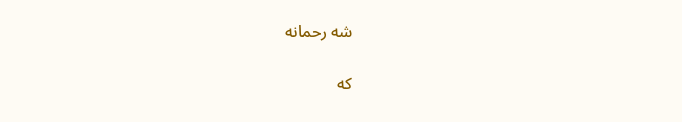شه رحمانه

که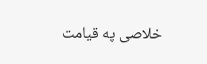خلاصی په قيامت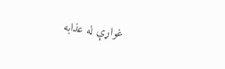غواړې له عذابه